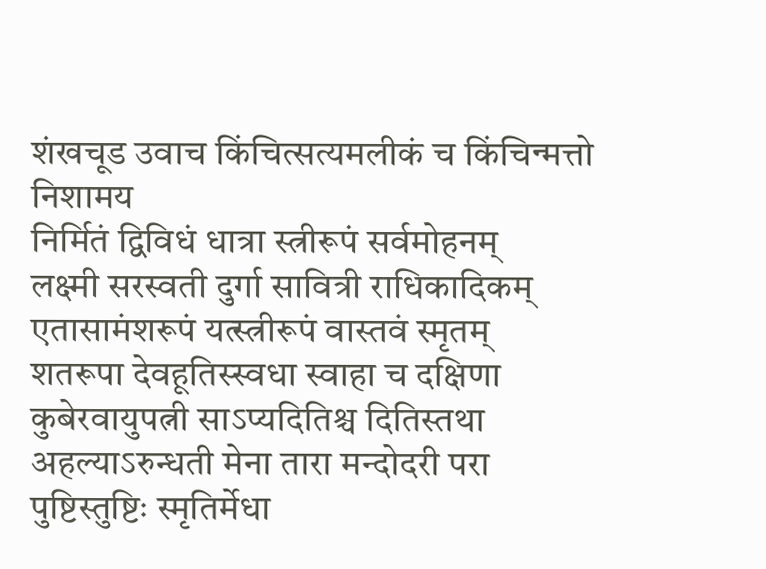शंखचूड उवाच किंचित्सत्यमलीकं च किंचिन्मत्तो निशामय
निर्मितं द्विविधं धात्रा स्त्रीरूपं सर्वमोहनम्
लक्ष्मी सरस्वती दुर्गा सावित्री राधिकादिकम्
एतासामंशरूपं यत्स्त्रीरूपं वास्तवं स्मृतम्
शतरूपा देवहूतिस्स्वधा स्वाहा च दक्षिणा
कुबेरवायुपत्नी साऽप्यदितिश्च दितिस्तथा
अहल्याऽरुन्धती मेना तारा मन्दोदरी परा
पुष्टिस्तुष्टिः स्मृतिर्मेधा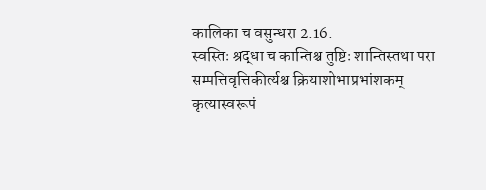कालिका च वसुन्धरा 2.16.
स्वस्तिः श्रद्धा च कान्तिश्च तुष्टिः शान्तिस्तथा परा
सम्पत्तिवृत्तिकीर्त्यश्च क्रियाशोभाप्रभांशकम्
कृत्यास्वरूपं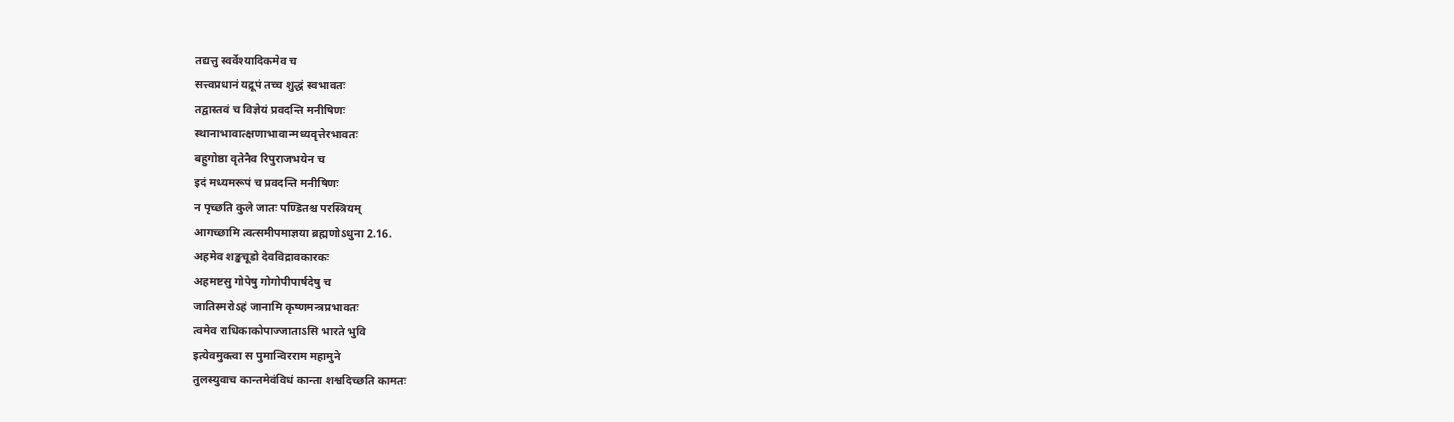तद्यत्तु स्वर्वेश्यादिकमेव च
सत्त्वप्रधानं यद्रूपं तच्च शुद्धं स्वभावतः
तद्वास्तवं च विज्ञेयं प्रवदन्ति मनीषिणः
स्थानाभावात्क्षणाभावान्मध्यवृत्तेरभावतः
बहुगोष्ठा वृतेनैव रिपुराजभयेन च
इदं मध्यमरूपं च प्रवदन्ति मनीषिणः
न पृच्छति कुले जातः पण्डितश्च परस्त्रियम्
आगच्छामि त्वत्समीपमाज्ञया ब्रह्मणोऽधुना 2.16.
अहमेव शङ्खचूडो देवविद्रावकारकः
अहमष्टसु गोपेषु गोगोपीपार्षदेषु च
जातिस्मरोऽहं जानामि कृष्णमन्त्रप्रभावतः
त्वमेव राधिकाकोपाज्जाताऽसि भारते भुवि
इत्येवमुक्त्वा स पुमान्विरराम महामुने
तुलस्युवाच कान्तमेवंविधं कान्ता शश्वदिच्छति कामतः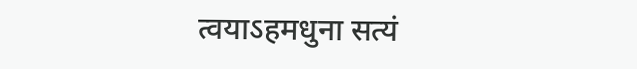त्वयाऽहमधुना सत्यं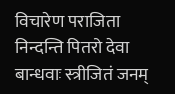विचारेण पराजिता
निन्दन्ति पितरो देवा बान्धवाः स्त्रीजितं जनम्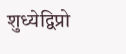शुध्येद्विप्रो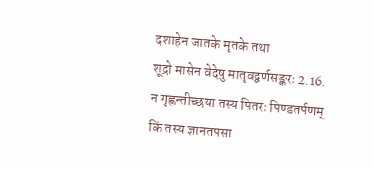दशाहेन जातके मृतके तथा
शूद्रो मासेन वेदेषु मातृवद्वर्णसङ्करः 2.16.
न गृह्णन्तीच्छया तस्य पितरः पिण्डतर्पणम्
किं तस्य ज्ञानतपसा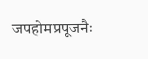जपहोमप्रपूजनैः